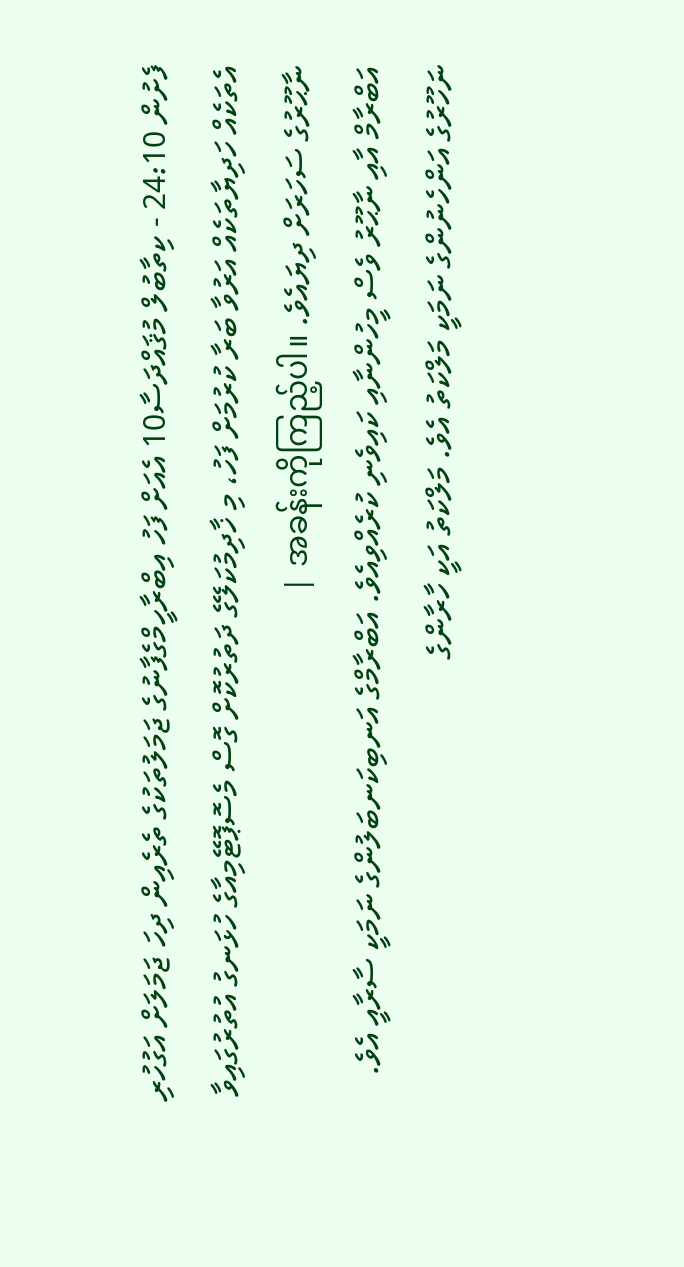ފެށުން 24:10 - ކިތާބުލް މުޤައްދަސާ10 އެއަށް ފަހު އިބްރާހީމްގެފާނުގެ ޖަމަލުތަކުގެ ތެރެއިން ދިހަ ޖަމަލަށް އަގުހުރި އެތަކެއް ހަދިޔާތަކެއް އަރުވާ ބަރާ ކުރުމަށް ފަހު، މި ޚާދިމުކަލޭގެ ދަތުރުކޮށް ގޮސް މެސޮޕޮޓޭމިއާގެ ހުޅަނގު އުތުރުގައިވާ ނާޙޫރުގެ ސަހަރަށް ދިޔައެވެ. အခန်းကိုကြည့်ပါ။ |
އަބްރާމް އާއި ނާޙޫރު ވެސް މީހުންނާއި ކައިވެނި ކުރެއްވިއެވެ. އަބްރާމްގެ އަނބިކަނބަލުންގެ ނަމަކީ ސާރާއީ އެވެ. ނަހޫރުގެ އަންހެނުންގެ ނަމަކީ މަލްކަތު އެވެ. މަލްކަތު އަކީ ހާރާންގެ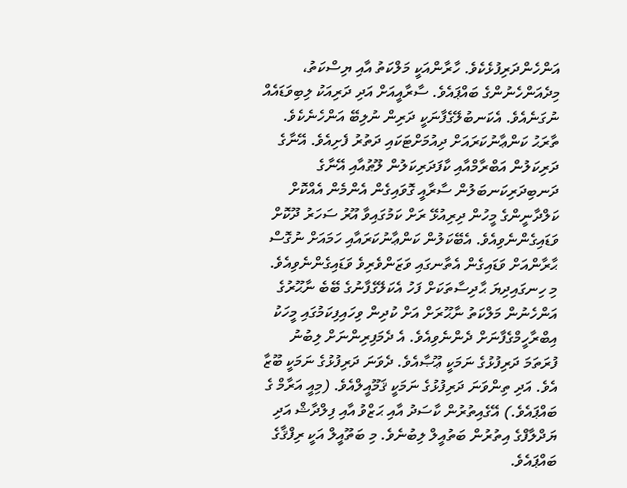އަންހެންދަރިފުޅެކެވެ. ހާރާންއަކީ މަލްކަތު އާއި ޔިސްކަތު، މިދެއަންހެނުންގެ ބައްޕައެވެ. ސާރާއީއަށް އަދި ދަރިއަކު ލިބިވަޑައެއް ނުގަނެއެވެ. އެކަނބުލޭގެފާނަކީ ދަރިން ނުލިބޭ އަންހެނެކެވެ.
ތާރަޙު ކަންޢާނުކަރައަށް ދިއުމަށްޓަކައި ދަތުރު ފެށިއެވެ. އޭނާގެ ދަރިކަލުން އަބްރާމްއާއި ކާފަދަރިކަލުން ލޫޠުއާއި އޭނާގެ ދަނބިދަރިކަނބަލުން ސާރާއީ ގޮވައިގެން އެންމެން އެއްކޮށް ކަލްދާނީންގެ މީހުން ދިރިއުޅޭ ރަށް ކަމުގައިވާ އޫރު ސަހަރު ދޫކޮށް ވަޑައިގެންނެވިއެވެ. އެބޭކަލުން ކަންޢާނުކަރައާއި ހަމައަށް ނުގޮސް ޙާރާންއަށް ވަޑައިގެން އެތާނގައި ވަޒަންވެރިވެ ވަޑައިގެންނެވިއެވެ.
މި ހިނގައިދިޔަ ޙާދިސާތަކަށް ފަހު އެކަލޭގެފާނުގެ ބޭބެ ނާޙޫރުގެ އަންހެނުން މަލްކަތު ނާޙޫރަށް އަށް ކުދިން ވިހައިފިކަމުގައި މީހަކު އިބްރާހީމްގެފާނަށް ދެންނެވިއެވެ. އެ ދެމަފިރިންނަށް ލިބުނު ފުރަތަމަ ދަރިފުޅުގެ ނަމަކީ ޢޫޞާއެވެ. ދެވަނަ ދަރިފުޅުގެ ނަމަކީ ބޫޒާ އެވެ. އަދި ތިންވަނަ ދަރިފުޅުގެ ނަމަކީ ޤަމޫއީލްއެވެ. (މިއީ އަރާމް ގެ ބައްޕައެވެ.) އޭގެއިތުރުން ކާސަދު އާއި ޙަޒްވު އާއި ފިލްދާޝް އަދި ޔަދްލާފްގެ އިތުރުން ބަތުއީލް ލިބުނެވެ. މި ބަތޫއީލް އަކީ ރިފްޤާގެ ބައްޕައެވެ.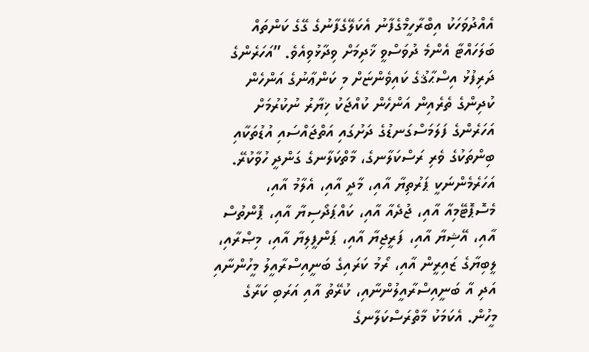އެއްދުވަހަކު އިބްރާހީމްގެފާނު އެކަލޭގެފާނުގެ ގޭގެ ކަންތައް ބަލަހައްޓާ އެންމެ ދުވަސްވީ ޚާދިމަށް ވިދާޅުވިއެވެ. ”އަހަރެންގެ ދަރިފުޅު އިސްޙާޤުގެ ކައިވެންޏަށް މި ކަންޢާނުގެ އަންހެން ކުދިންގެ ތެރެއިން އަންހެން ކުއްޖަކު ޚިޔާރު ނުކުރުމަށް އަހަރެންގެ ފަލަމަސްގަނޑުގެ ދަށުގައި އަތްޖައްސައި އުޑުތަކާއި ބިންތަކުގެ ވެރި ރަސްކަލާނގެ، މާތްކަލާނގެ ގަންދީ ހުވާކުރޭ.
އަހަރެމެންނަކީ ޕަރުތިޔާ އާއި، މާދީ އާއި، އެލާމު އާއި، މެސޮޕޮޓޭމިއާ އާއި، ޖުދެއާ އާއި، ކައްޕަދޯސިޔާ އާއި، ޕޮންތުސް އާއި، އޭޝިޔާ އާއި، ފަރީޖިޔާ އާއި، ޕަންފީލިޔާ އާއި، މިޞްރާއި، ލީބިޔާގެ ޒައިރީން އާއި، ރޯމު ކަރައިގެ ބަނީއިސްރާއީލު މީހުންނާއި އަދި އާ ބަނީއިސްރާއީލުންނާއި، ކުރޭތު އާއި އަރަބި ކަރާގެ މީހުން. އެކަމަކު މާތްރަސްކަލާނގެ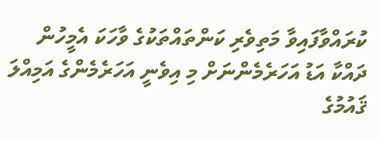ކުރައްވާފައިވާ މަތިވެރި ކަންތައްތަކުގެ ވާހަކަ އެމީހުން ދައްކާ އަޑު އަހަރެމެންނަށް މި އިވެނީ އަހަރެމެންގެ އަމިއްލަ ޤައުމުގެ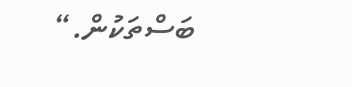ބަސްތަކުން.“